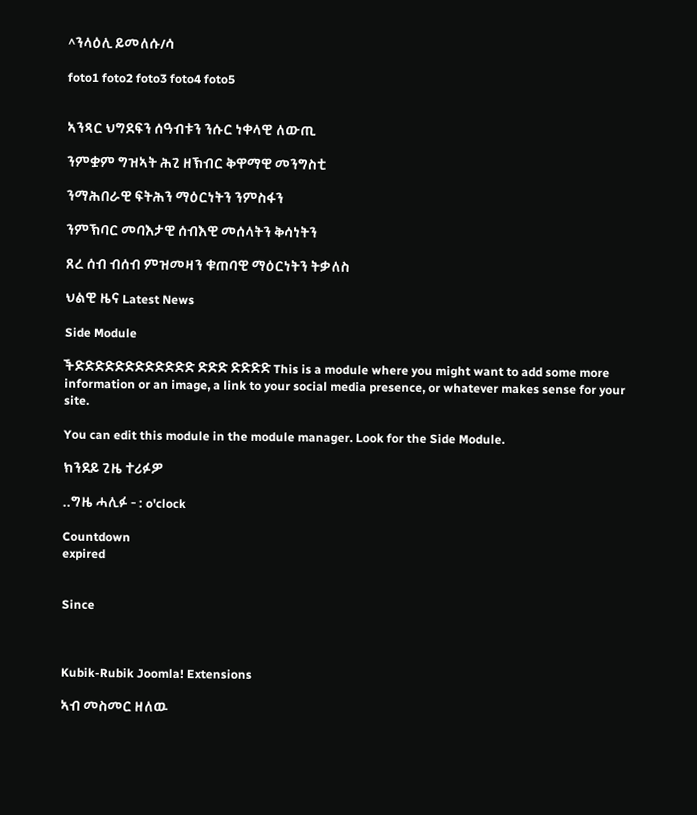^ንላዕሊ ይመለሱ/ሳ

foto1 foto2 foto3 foto4 foto5


ኣንጻር ህግደፍን ሰዓብቱን ንሱር ነቀላዊ ለውጢ

ንምቋም ግዝኣት ሕጊ ዘኽብር ቅዋማዊ መንግስቲ

ንማሕበራዊ ፍትሕን ማዕርነትን ንምስፋን

ንምኽባር መባእታዊ ሰብእዊ መሰላትን ቅሳነትን

ጸረ ሰብ ብሰብ ምዝመዛን ቁጠባዊ ማዕርነትን ትቃለስ

ህልዊ ዜና Latest News

Side Module

ችድድድድድድድድድድድድ ድድድ ድድድድ This is a module where you might want to add some more information or an image, a link to your social media presence, or whatever makes sense for your site.

You can edit this module in the module manager. Look for the Side Module.

ክንደይ ጊዜ ተሪፉዎ

..ግዜ ሓሊፉ - : o'clock

Countdown
expired


Since



Kubik-Rubik Joomla! Extensions

ኣብ መስመር ዘለዉ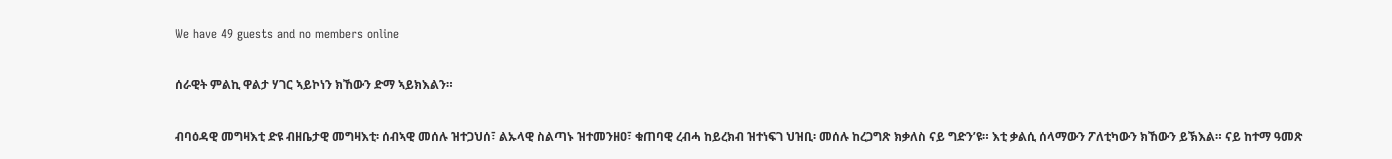We have 49 guests and no members online

ሰራዊት ምልኪ ዋልታ ሃገር ኣይኮነን ክኸውን ድማ ኣይክእልን።

ብባዕዳዊ መግዛእቲ ድዩ ብዘቤታዊ መግዛእቲ፡ ሰብኣዊ መሰሉ ዝተጋህሰ፣ ልኡላዊ ስልጣኑ ዝተመንዘዐ፣ ቁጠባዊ ረብሓ ከይረክብ ዝተነፍገ ህዝቢ፡ መሰሉ ከረጋግጽ ክቃለስ ናይ ግድን’ዩ። እቲ ቃልሲ ሰላማውን ፖለቲካውን ክኸውን ይኽእል። ናይ ከተማ ዓመጽ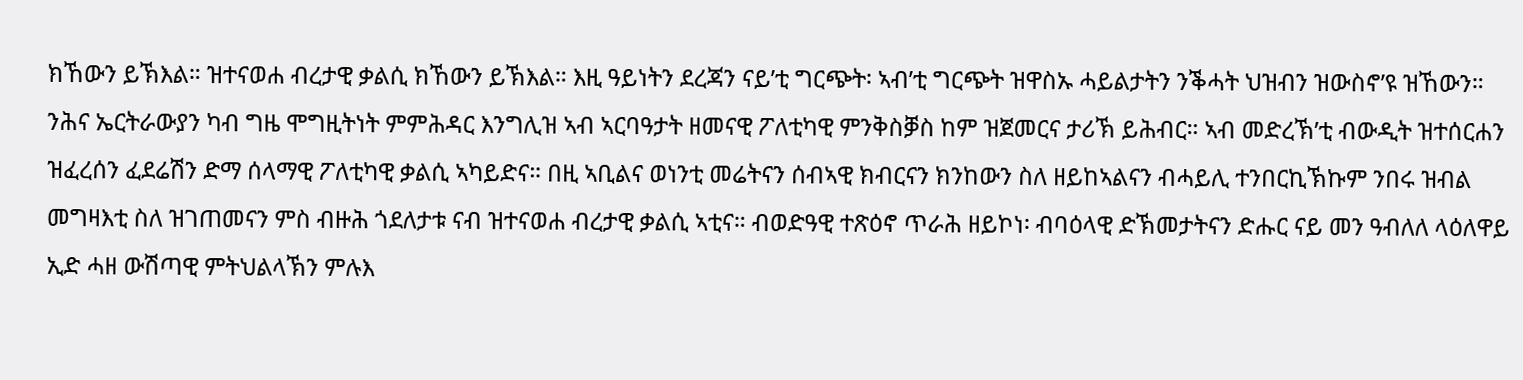ክኸውን ይኽእል። ዝተናወሐ ብረታዊ ቃልሲ ክኸውን ይኽእል። እዚ ዓይነትን ደረጃን ናይ’ቲ ግርጭት፡ ኣብ’ቲ ግርጭት ዝዋስኡ ሓይልታትን ንቕሓት ህዝብን ዝውስኖ’ዩ ዝኸውን። ንሕና ኤርትራውያን ካብ ግዜ ሞግዚትነት ምምሕዳር እንግሊዝ ኣብ ኣርባዓታት ዘመናዊ ፖለቲካዊ ምንቅስቓስ ከም ዝጀመርና ታሪኽ ይሕብር። ኣብ መድረኽ’ቲ ብውዲት ዝተሰርሐን ዝፈረሰን ፈደሬሽን ድማ ሰላማዊ ፖለቲካዊ ቃልሲ ኣካይድና። በዚ ኣቢልና ወነንቲ መሬትናን ሰብኣዊ ክብርናን ክንከውን ስለ ዘይከኣልናን ብሓይሊ ተንበርኪኽኩም ንበሩ ዝብል መግዛእቲ ስለ ዝገጠመናን ምስ ብዙሕ ጎደለታቱ ናብ ዝተናወሐ ብረታዊ ቃልሲ ኣቲና። ብወድዓዊ ተጽዕኖ ጥራሕ ዘይኮነ፡ ብባዕላዊ ድኽመታትናን ድሑር ናይ መን ዓብለለ ላዕለዋይ ኢድ ሓዘ ውሽጣዊ ምትህልላኽን ምሉእ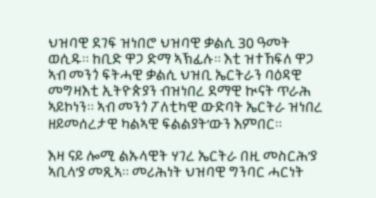ህዝባዊ ደገፍ ዝነበሮ ህዝባዊ ቃልሲ 30 ዓመት ወሲዱ። ከቢድ ዋጋ ድማ ኣኽፊሉ። እቲ ዝተኸፍለ ዋጋ ኣብ መንጎ ፍትሓዊ ቃልሲ ህዝቢ ኤርትራን ባዕዳዊ መግዛእቲ ኢትዮጵያን ብዝነበረ ደማዊ ኲናት ጥራሕ ኣይኮነን። ኣብ መንጎ ፖለቲካዊ ውድባት ኤርትራ ዝነበረ ዘይመሰረታዊ ካልኣዊ ፍልልያት’ውን እምበር።

እዛ ናይ ሎሚ ልኡላዊት ሃገረ ኤርትራ በዚ መስርሕ’ያ ኣቢላ’ያ መጺኣ። መሪሕነት ህዝባዊ ግንባር ሓርነት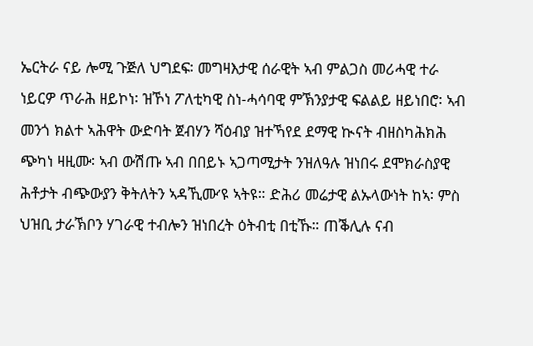ኤርትራ ናይ ሎሚ ጉጅለ ህግደፍ፡ መግዛእታዊ ሰራዊት ኣብ ምልጋስ መሪሓዊ ተራ ነይርዎ ጥራሕ ዘይኮነ፡ ዝኾነ ፖለቲካዊ ስነ-ሓሳባዊ ምኽንያታዊ ፍልልይ ዘይነበሮ፡ ኣብ መንጎ ክልተ ኣሕዋት ውድባት ጀብሃን ሻዕብያ ዝተኻየደ ደማዊ ኲናት ብዘስካሕክሕ ጭካነ ዛዚሙ፡ ኣብ ውሽጡ ኣብ በበይኑ ኣጋጣሚታት ንዝለዓሉ ዝነበሩ ደሞክራስያዊ ሕቶታት ብጭውያን ቅትለትን ኣዳኺሙ’ዩ ኣትዩ። ድሕሪ መሬታዊ ልኡላውነት ከኣ፡ ምስ ህዝቢ ታራኽቦን ሃገራዊ ተብሎን ዝነበረት ዕትብቲ በቲኹ። ጠቕሊሉ ናብ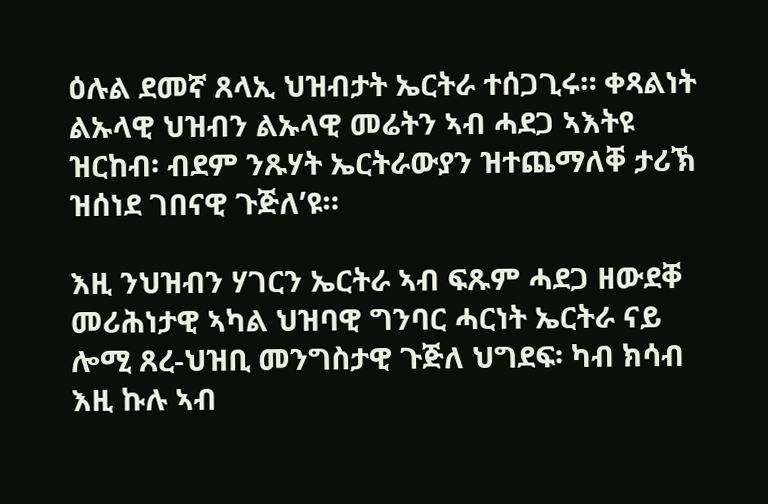ዕሉል ደመኛ ጸላኢ ህዝብታት ኤርትራ ተሰጋጊሩ። ቀጻልነት ልኡላዊ ህዝብን ልኡላዊ መሬትን ኣብ ሓደጋ ኣእትዩ ዝርከብ፡ ብደም ንጹሃት ኤርትራውያን ዝተጨማለቐ ታሪኽ ዝሰነደ ገበናዊ ጉጅለ’ዩ።

እዚ ንህዝብን ሃገርን ኤርትራ ኣብ ፍጹም ሓደጋ ዘውደቐ መሪሕነታዊ ኣካል ህዝባዊ ግንባር ሓርነት ኤርትራ ናይ ሎሚ ጸረ-ህዝቢ መንግስታዊ ጉጅለ ህግደፍ፡ ካብ ክሳብ እዚ ኩሉ ኣብ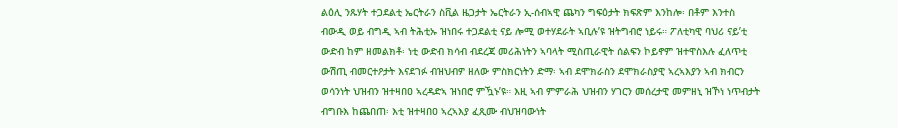ልዕሊ ንጹሃት ተጋደልቲ ኤርትራን ስቪል ዜጋታት ኤርትራን ኢ-ሰብኣዊ ጨካን ግፍዕታት ክፍጽም እንከሎ፡ በቶም እንተስ ብውዲ ወይ ብግዲ ኣብ ትሕቲኡ ዝነበሩ ተጋደልቲ ናይ ሎሚ ወተሃደራት ኣቢሉ’ዩ ዝትግብሮ ነይሩ። ፖለቲካዊ ባህሪ ናይ’ቲ ውድብ ከም ዘመልክቶ፡ ነቲ ውድብ ክሳብ ብደረጃ መሪሕነትን ኣባላት ሚስጢራዊት ሰልፍን ኮይኖም ዝተዋስእሉ ፈለጥቲ ውሽጢ ብመርተዖታት እናደገፉ ብዝህብዎ ዘለው ምስክርነትን ድማ፡ ኣብ ደሞክራስን ደሞክራስያዊ ኣረኣእያን ኣብ ክብርን ወሳንነት ህዝብን ዝተዛበዐ ኣረዳድኣ ዝነበሮ ምዃኑ’ዩ። እዚ ኣብ ምምራሕ ህዝብን ሃገርን መሰረታዊ መምዘኒ ዝኾነ ነጥብታት ብግቡእ ከጨበጠ፡ እቲ ዝተዛበዐ ኣረኣእያ ፈጺሙ ብህዝባውነት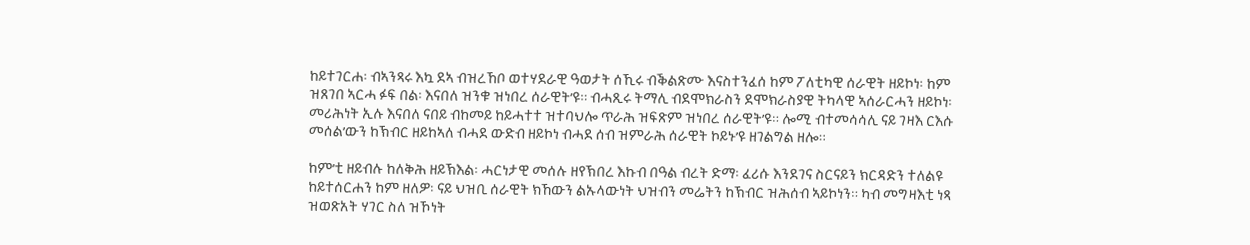ከይተገርሐ፡ ብኣንጻሩ እኳ ደኣ ብዝረኸቦ ወተሃደራዊ ዓወታት ሰኺሩ ብቕልጽሙ እናስተንፈሰ ከም ፖለቲካዊ ሰራዊት ዘይኮነ፡ ከም ዝጸገበ ኣርሓ ፉፍ በል፡ እናበለ ዝንቁ ዝነበረ ሰራዊት’ዩ። ብሓጺሩ ትማሊ ብደሞክራስን ደሞክራስያዊ ትካላዊ ኣሰራርሓን ዘይኮነ፡ መሪሕነት ኢሉ እናበለ ናበይ ብከመይ ከይሓተተ ዝተባህሎ ጥራሕ ዝፍጽም ዝነበረ ሰራዊት’ዩ። ሎሚ ብተመሳሳሊ ናይ ገዛእ ርእሱ መሰል’ውን ከኽብር ዘይከኣለ ብሓደ ውድብ ዘይኮነ ብሓደ ሰብ ዝምራሕ ሰራዊት ኮይኑ’ዩ ዘገልግል ዘሎ።

ከም’ቲ ዘይብሉ ከለቅሕ ዘይኽእል፡ ሓርነታዊ መሰሉ ዘየኽበረ እኩብ በዓል ብረት ድማ፡ ፈሪሱ እንደገና ስርናይን ክርዳድን ተለልዩ ከይተሰርሐን ከም ዘለዎ፡ ናይ ህዝቢ ሰራዊት ክኸውን ልኡላውነት ህዝብን መሬትን ከኽብር ዝሕሰብ ኣይኮነን። ካብ መግዛእቲ ነጻ ዝወጽአት ሃገር ስለ ዝኾነት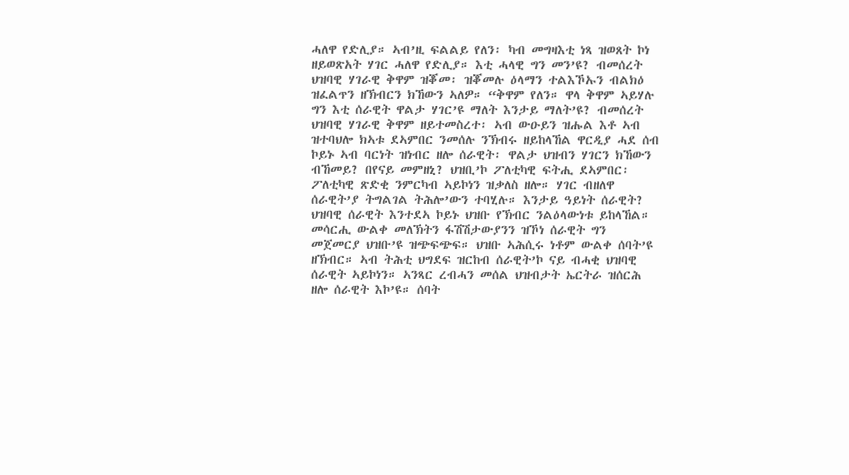ሓለዋ የድሊያ። ኣብ’ዚ ፍልልይ የለን፡ ካብ መግዛእቲ ነጻ ዝወጸት ኮነ ዘይወጽአት ሃገር ሓለዋ የድሊያ። እቲ ሓላዊ ግን መን’ዩ? ብመሰረት ህዝባዊ ሃገራዊ ቅዋም ዝቖመ፡ ዝቖመሉ ዕላማን ተልእኾኡን ብልክዕ ዝፈልጥን ዘኽብርን ክኸውን ኣለዎ። “ቅዋም የለን። ዋላ ቅዋም ኣይሃሉ ግን እቲ ሰራዊት ዋልታ ሃገር’ዩ ማለት እንታይ ማለት’ዩ? ብመሰረት ህዝባዊ ሃገራዊ ቅዋም ዘይተመስረተ፡ ኣብ ውዑይን ዝሑል እቶ ኣብ ዝተባህሎ ክኣቱ ደኣምበር ንመሰሉ ንኽብሩ ዘይከላኸል ዋርዲያ ሓደ ሰብ ኮይኑ ኣብ ባርነት ዝነብር ዘሎ ሰራዊት፡ ዋልታ ህዝብን ሃገርን ክኸውን ብኸመይ? በየናይ መምዘኒ? ህዝቢ’ኮ ፖለቲካዊ ፍትሒ ደኣምበር፡ ፖለቲካዊ ጽድቂ ንምርካብ ኣይኮነን ዝቃለስ ዘሎ። ሃገር ብዘለዋ ሰራዊት’ያ ትግልገል ትሕሎ’ውን ተባሂሉ። እንታይ ዓይነት ሰራዊት? ህዝባዊ ሰራዊት እንተደኣ ኮይኑ ህዝቡ የኽብር ንልዕላውነቱ ይከላኸል። መሳርሒ ውልቀ መለኽትን ፋሽሽታውያንን ዝኾነ ሰራዊት ግን መጀመርያ ህዝቡ’ዩ ዝጭፍጭፍ። ህዝቡ ኣሕሲሩ ነቶም ውልቀ ሰባት’ዩ ዘኽብር። ኣብ ትሕቲ ህግደፍ ዝርከብ ሰራዊት’ኮ ናይ ብሓቂ ህዝባዊ ሰራዊት ኣይኮነን። ኣንጻር ረብሓን መሰል ህዝብታት ኤርትራ ዝሰርሕ ዘሎ ሰራዊት እኮ’ዩ። ሰባት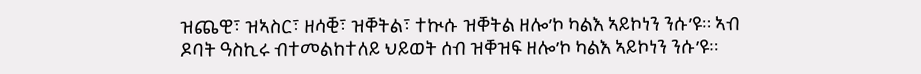ዝጨዊ፣ ዝኣስር፣ ዘሳቒ፣ ዝቐትል፣ ተኲሱ ዝቐትል ዘሎ’ኮ ካልእ ኣይኮነን ንሱ’ዩ። ኣብ ዶባት ዓስኪሩ ብተመልከተለይ ህይወት ሰብ ዝቐዝፍ ዘሎ’ኮ ካልእ ኣይኮነን ንሱ’ዩ።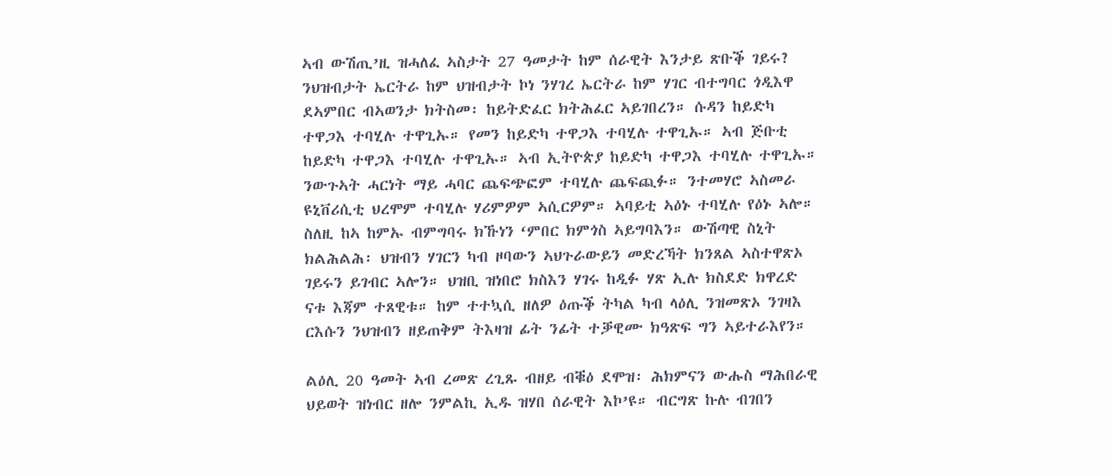ኣብ ውሽጢ’ዚ ዝሓለፈ ኣስታት 27 ዓመታት ከም ሰራዊት እንታይ ጽቡቕ ገይሩ? ንህዝብታት ኤርትራ ከም ህዝብታት ኮነ ንሃገረ ኤርትራ ከም ሃገር ብተግባር ጎዲእዋ ደኣምበር ብኣወንታ ክትስመ፡ ከይትድፈር ክትሕፈር ኣይገበረን። ሱዳን ከይድካ ተዋጋእ ተባሂሉ ተዋጊኡ። የመን ከይድካ ተዋጋእ ተባሂሉ ተዋጊኡ። ኣብ ጅቡቲ ከይድካ ተዋጋእ ተባሂሉ ተዋጊኡ። ኣብ ኢትዮጵያ ከይድካ ተዋጋእ ተባሂሉ ተዋጊኡ። ንውጉኣት ሓርነት ማይ ሓባር ጨፍጭፎም ተባሂሉ ጨፍጪፉ። ንተመሃሮ ኣስመራ ዩኒቨሪሲቲ ህረሞም ተባሂሉ ሃሪምዎም ኣሲርዎም። ኣባይቲ ኣዕኑ ተባሂሉ የዕኑ ኣሎ። ስለዚ ከኣ ከምኡ ብምግባሩ ክኹነን ‘ምበር ክምጎስ ኣይግባእን። ውሽጣዊ ስኒት ክልሕልሕ፡ ህዝብን ሃገርን ካብ ዞባውን ኣህጉራውይን መድረኻት ክንጸል ኣስተዋጽኦ ገይሩን ይገብር ኣሎን። ህዝቢ ዝነበሮ ክስእን ሃገሩ ከዲፉ ሃጽ ኢሉ ክስደድ ክዋረድ ናቱ እጃም ተጸዊቱ። ከም ተተኳሲ ዘለዎ ዕጡቕ ትካል ካብ ላዕሊ ንዝመጽኦ ንገዛእ ርእሱን ንህዝብን ዘይጠቅም ትእዛዝ ፊት ንፊት ተቓዊሙ ክዓጽፍ ግን ኣይተራእየን።

ልዕሊ 20 ዓመት ኣብ ረመጽ ረጊጹ ብዘይ ብቑዕ ደሞዝ፡ ሕክምናን ውሑስ ማሕበራዊ ህይወት ዝነብር ዘሎ ንምልኪ ኢዱ ዝሃበ ሰራዊት እኮ’ዩ። ብርግጽ ኩሉ ብገበን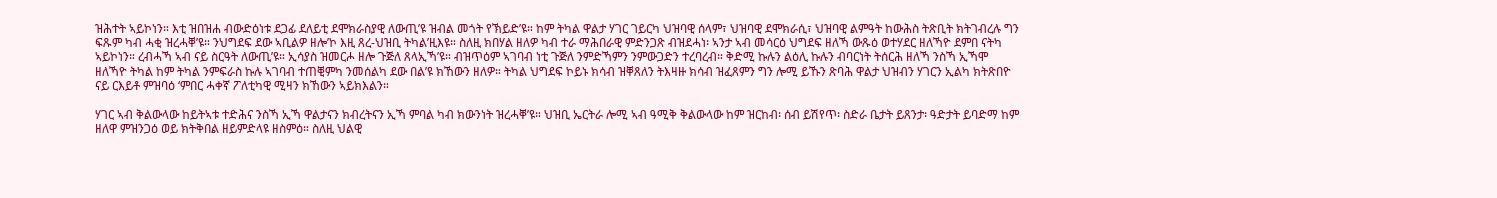ዝሕተት ኣይኮነን። እቲ ዝበዝሐ ብውድዕነቱ ደጋፊ ደለይቲ ደሞክራስያዊ ለውጢ’ዩ ዝብል መጎት የኽይድ’ዩ። ከም ትካል ዋልታ ሃገር ገይርካ ህዝባዊ ሰላም፣ ህዝባዊ ደሞክራሲ፣ ህዝባዊ ልምዓት ከውሕስ ትጽቢት ክትገብረሉ ግን ፍጹም ካብ ሓቂ ዝረሓቐ’ዩ። ንህግደፍ ደው ኣቢልዎ ዘሎ’ኮ እዚ ጸረ-ህዝቢ ትካል’ዚእዩ። ስለዚ ክበሃል ዘለዎ ካብ ተራ ማሕበራዊ ምድንጋጽ ብዝደሓነ፡ ኣንታ ኣብ መሳርዕ ህግደፍ ዘለኻ ውጹዕ ወተሃደር ዘለኻዮ ደምበ ናትካ ኣይኮነን። ረብሓኻ ኣብ ናይ ስርዓት ለውጢ’ዩ። ኢሳያስ ዝመርሖ ዘሎ ጉጅለ ጸላኢኻ’ዩ። ብዝጥዕም ኣገባብ ነቲ ጉጅለ ንምድኻምን ንምውጋድን ተረባረብ። ቅድሚ ኩሉን ልዕሊ ኩሉን ብባርነት ትሰርሕ ዘለኻ ንስኻ ኢኻሞ ዘለኻዮ ትካል ከም ትካል ንምፍራስ ኩሉ ኣገባብ ተጠቒምካ ንመሰልካ ደው በል’ዩ ክኸውን ዘለዎ። ትካል ህግደፍ ኮይኑ ክሳብ ዝቐጸለን ትእዛዙ ክሳብ ዝፈጸምን ግን ሎሚ ይኹን ጽባሕ ዋልታ ህዝብን ሃገርን ኢልካ ክትጽበዮ ናይ ርእይቶ ምዝባዕ ‘ምበር ሓቀኛ ፖለቲካዊ ሚዛን ክኸውን ኣይክእልን።

ሃገር ኣብ ቅልውላው ከይትኣቱ ተድሕና ንስኻ ኢኻ ዋልታናን ክብረትናን ኢኻ ምባል ካብ ክውንነት ዝረሓቐ’ዩ። ህዝቢ ኤርትራ ሎሚ ኣብ ዓሚቅ ቅልውላው ከም ዝርከብ፡ ሰብ ይሽየጥ፡ ስድራ ቤታት ይጸንታ፡ ዓድታት ይባድማ ከም ዘለዋ ምዝንጋዕ ወይ ክትቅበል ዘይምድላዩ ዘስምዕ። ስለዚ ህልዊ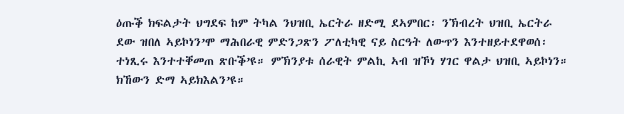ዕጡቕ ክፍልታት ህግደፍ ከም ትካል ንህዝቢ ኤርትራ ዘድሚ ደኣምበር፡ ንኽብረት ህዝቢ ኤርትራ ደው ዝበለ ኣይኮነን’ሞ ማሕበራዊ ምድንጋጽን ፖለቲካዊ ናይ ስርዓት ለውጥን እንተዘይተደዋወሰ፡ ተነጺሩ እንተተቐመጠ ጽቡቕ’ዩ። ምኽንያቱ ሰራዊት ምልኪ ኣብ ዝኾነ ሃገር ዋልታ ህዝቢ ኣይኮነን። ክኸውን ድማ ኣይክእልን’ዩ።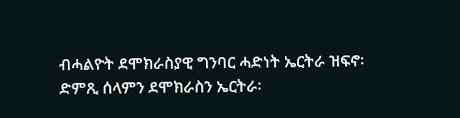ብሓልዮት ደሞክራስያዊ ግንባር ሓድነት ኤርትራ ዝፍኖ፡ ድምጺ ሰላምን ደሞክራስን ኤርትራ፡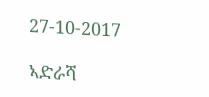27-10-2017

ኣድራሻ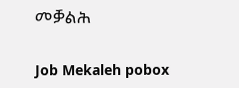መቓልሕ

Job Mekaleh pobox